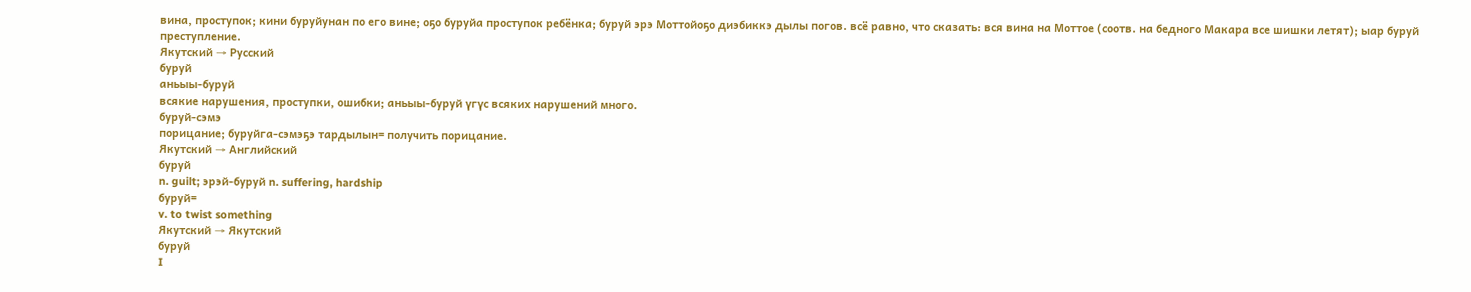вина, проступок; кини буруйунан по его вине; оҕо буруйа проступок ребёнка; буруй эрэ Моттойоҕо диэбиккэ дылы погов. всё равно, что сказать: вся вина на Моттое (соотв. на бедного Макара все шишки летят); ыар буруй преступление.
Якутский → Русский
буруй
аньыы-буруй
всякие нарушения, проступки, ошибки; аньыы-буруй үгүс всяких нарушений много.
буруй-сэмэ
порицание; буруйга-сэмэҕэ тардылын= получить порицание.
Якутский → Английский
буруй
n. guilt; эрэй-буруй n. suffering, hardship
буруй=
v. to twist something
Якутский → Якутский
буруй
I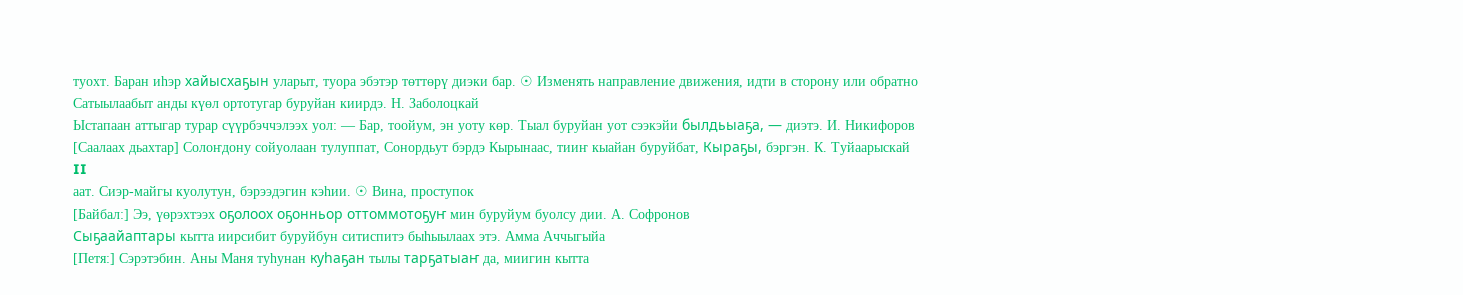туохт. Баран иһэр хайысхаҕын уларыт, туора эбэтэр төттөрү диэки бар. ☉ Изменять направление движения, идти в сторону или обратно
Сатыылаабыт анды күөл ортотугар буруйан киирдэ. Н. Заболоцкай
Ыстапаан аттыгар турар сүүрбэччэлээх уол: — Бар, тоойум, эн уоту көр. Тыал буруйан уот сээкэйи былдьыаҕа, — диэтэ. И. Никифоров
[Саалаах дьахтар] Солоҥдону сойуолаан тулуппат, Сонордьут бэрдэ Кырынаас, тииҥ кыайан буруйбат, Кыраҕы, бэргэн. К. Туйаарыскай
II
аат. Сиэр-майгы куолутун, бэрээдэгин кэһии. ☉ Вина, проступок
[Байбал:] Ээ, үөрэхтээх оҕолоох оҕонньор оттоммотоҕуҥ мин буруйум буолсу дии. А. Софронов
Сыҕаайаптары кытта иирсибит буруйбун ситиспитэ быһыылаах этэ. Амма Аччыгыйа
[Петя:] Сэрэтэбин. Аны Маня туһунан куһаҕан тылы тарҕатыаҥ да, миигин кытта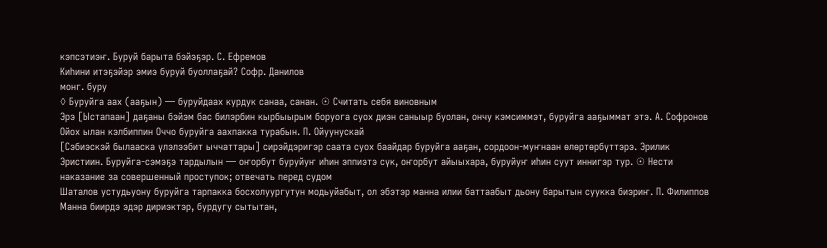кэпсэтиэҥ. Буруй барыта бэйэҕэр. С. Ефремов
Киһини итэҕэйэр эмиэ буруй буоллаҕай? Софр. Данилов
монг. буру
◊ Буруйга аах (ааҕын) — буруйдаах курдук санаа, санан. ☉ Считать себя виновным
Эрэ [Ыстапаан] даҕаны бэйэм бас билэрбин кырбыырым боруога суох диэн саныыр буолан, ончу кэмсиммэт, буруйга ааҕыммат этэ. А. Софронов
Ойох ылан кэлбиппин Оччо буруйга аахпакка турабын. П. Ойуунускай
[Сэбиэскэй былааска үлэлээбит ыччаттары] сирэйдэригэр саата суох баайдар буруйга ааҕан, сордоон-муҥнаан өлөртөрбүттэрэ. Эрилик Эристиин. Буруйга-сэмэҕэ тардылын — оҥорбут буруйуҥ иһин эппиэтэ сүк, оҥорбут айыыхара, буруйуҥ иһин суут иннигэр тур. ☉ Нести наказание за совершенный проступок; отвечать перед судом
Шаталов устудьуону буруйга тарпакка босхолуургутун модьуйабыт, ол эбэтэр манна илии баттаабыт дьону барытын суукка биэриҥ. П. Филиппов
Манна биирдэ эдэр дириэктэр, бурдугу сытытан,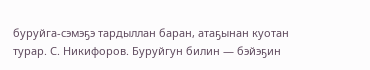буруйга-сэмэҕэ тардыллан баран, атаҕынан куотан турар. С. Никифоров. Буруйгун билин — бэйэҕин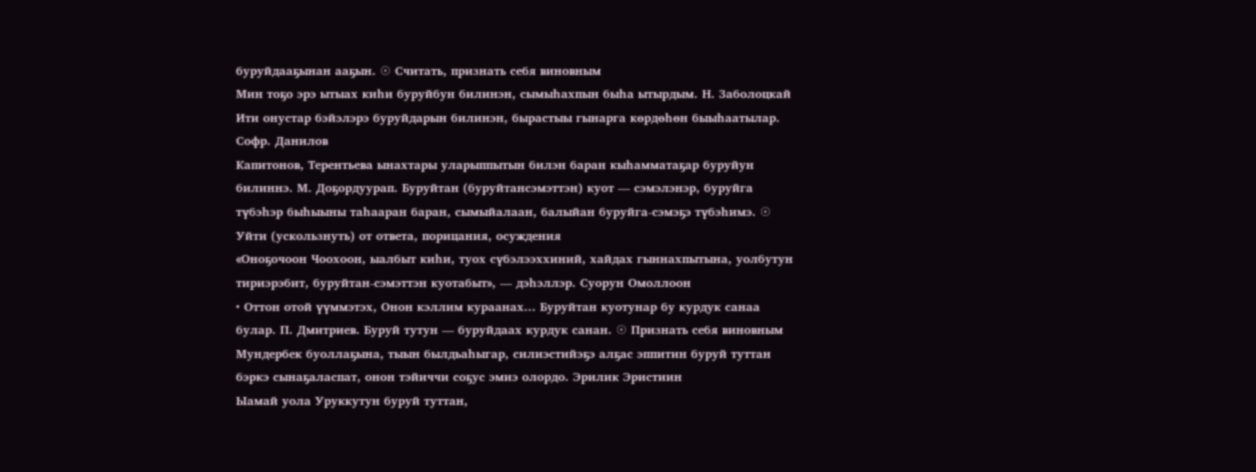буруйдааҕынан ааҕын. ☉ Считать, признать себя виновным
Мин тоҕо эрэ ытыах киһи буруйбун билинэн, сымыһахпын быһа ытырдым. Н. Заболоцкай
Ити онустар бэйэлэрэ буруйдарын билинэн, бырастыы гынарга көрдөһөн быыһаатылар. Софр. Данилов
Капитонов, Терентьева ынахтары уларыппытын билэн баран кыһамматаҕар буруйун билиннэ. М. Доҕордуурап. Буруйтан (буруйтансэмэттэн) куот — сэмэлэнэр, буруйга түбэһэр быһыыны таһааран баран, сымыйалаан, балыйан буруйга-сэмэҕэ түбэһимэ. ☉ Уйти (ускользнуть) от ответа, порицания, осуждения
«Оноҕочоон Чоохоон, ыалбыт киһи, туох сүбэлээххиний, хайдах гыннахпытына, уолбутун тириэрэбит, буруйтан-сэмэттэн куотабыт», — дэһэллэр. Суорун Омоллоон
• Оттон отой үүммэтэх, Онон кэллим кураанах... Буруйтан куотунар бу курдук санаа булар. П. Дмитриев. Буруй тутун — буруйдаах курдук санан. ☉ Признать себя виновным
Мундербек буоллаҕына, тыын былдьаһыгар, силиэстийэҕэ алҕас эппитин буруй туттан бэркэ сынаҕаласпат, онон тэйиччи соҕус эмиэ олордо. Эрилик Эристиин
Ыамай уола Уруккутун буруй туттан,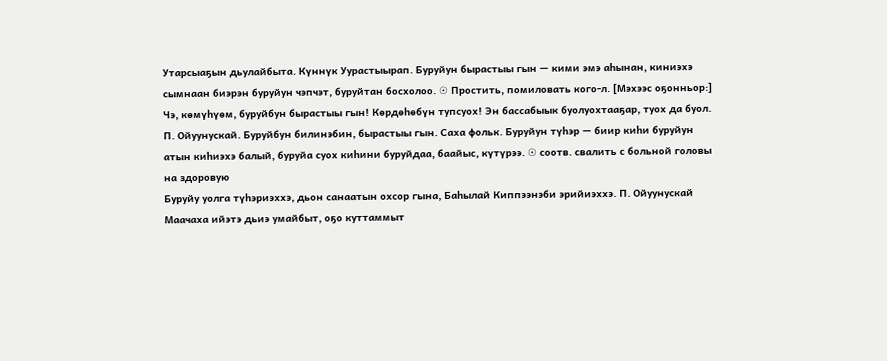Утарсыаҕын дьулайбыта. Күннүк Уурастыырап. Буруйун бырастыы гын — кими эмэ аһынан, киниэхэ сымнаан биэрэн буруйун чэпчэт, буруйтан босхолоо. ☉ Простить, помиловать кого-л. [Мэхээс оҕонньор:] Чэ, көмүһүөм, буруйбун бырастыы гын! Көрдөһөбүн тупсуох! Эн бассабыык буолуохтааҕар, туох да буол. П. Ойуунускай. Буруйбун билинэбин, бырастыы гын. Саха фольк. Буруйун түһэр — биир киһи буруйун атын киһиэхэ балый, буруйа суох киһини буруйдаа, баайыс, күтүрээ. ☉ соотв. свалить с больной головы на здоровую
Буруйу уолга түһэриэххэ, дьон санаатын охсор гына, Баһылай Киппээнэби эрийиэххэ. П. Ойуунускай
Маачаха ийэтэ дьиэ умайбыт, оҕо куттаммыт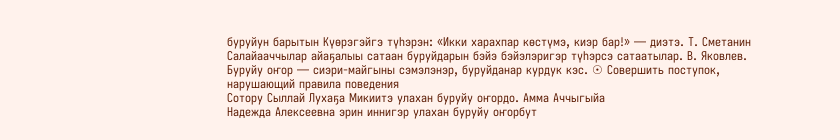буруйун барытын Күөрэгэйгэ түһэрэн: «Икки харахпар көстүмэ, киэр бар!» — диэтэ. Т. Сметанин
Салайааччылар айаҕалыы сатаан буруйдарын бэйэ бэйэлэригэр түһэрсэ сатаатылар. В. Яковлев. Буруйу оҥор — сиэри-майгыны сэмэлэнэр, буруйданар курдук кэс. ☉ Совершить поступок, нарушающий правила поведения
Сотору Сыллай Лухаҕа Микиитэ улахан буруйу оҥордо. Амма Аччыгыйа
Надежда Алексеевна эрин иннигэр улахан буруйу оҥорбут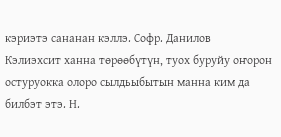кэриэтэ сананан кэллэ. Софр. Данилов
Кэлиэхсит ханна төрөөбүтүн, туох буруйу оҥорон остуруокка олоро сылдьыбытын манна ким да билбэт этэ. Н.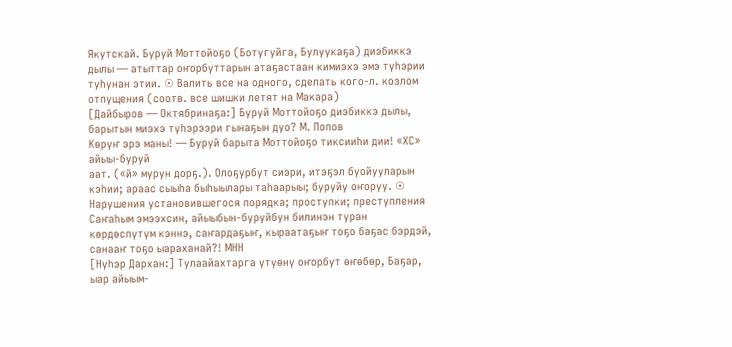Якутскай. Буруй Моттойоҕо (Ботугуйга, Булуукаҕа) диэбиккэ дылы — атыттар оҥорбуттарын атаҕастаан кимиэхэ эмэ түһэрии туһунан этии. ☉ Валить все на одного, сделать кого-л. козлом отпущения (соотв. все шишки летят на Макара)
[Дайбыров — Октябринаҕа:] Буруй Моттойоҕо диэбиккэ дылы, барытын миэхэ түһэрээри гынаҕын дуо? М. Попов
Көрүҥ эрэ маны! — Буруй барыта Моттойоҕо тиксииһи дии! «ХС»
айыы-буруй
аат. («й» мурун дорҕ.). Олоҕурбут сиэри, итэҕэл буойууларын кэһии; араас сыыһа быһыылары таһаарыы; буруйу оҥоруу. ☉ Нарушения установившегося порядка; проступки; преступления
Саҥаһым эмээхсин, айыыбын-буруйбун билинэн туран көрдөспүтүм кэннэ, саҥардаҕыҥ, кыраатаҕыҥ тоҕо баҕас бэрдэй, санааҥ тоҕо ыараханай?! МНН
[Нүһэр Дархан:] Тулаайахтарга үтүөнү оҥорбут өҥөбөр, Баҕар, ыар айыым-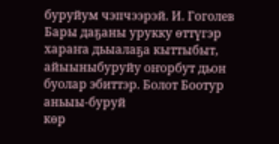буруйум чэпчээрэй. И. Гоголев
Бары даҕаны урукку өттүгэр хараҥа дьыалаҕа кыттыбыт, айыыныбуруйу оҥорбут дьон буолар эбиттэр. Болот Боотур
аньыы-буруй
көр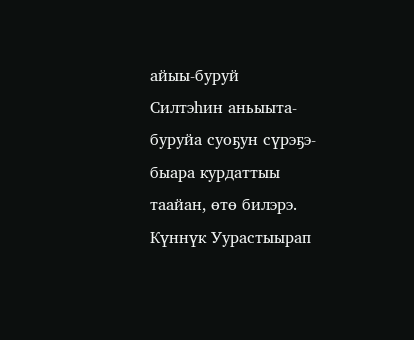айыы-буруй
Силтэһин аньыыта-буруйа суоҕун сүрэҕэ-быара курдаттыы таайан, өтө билэрэ. Күннүк Уурастыырап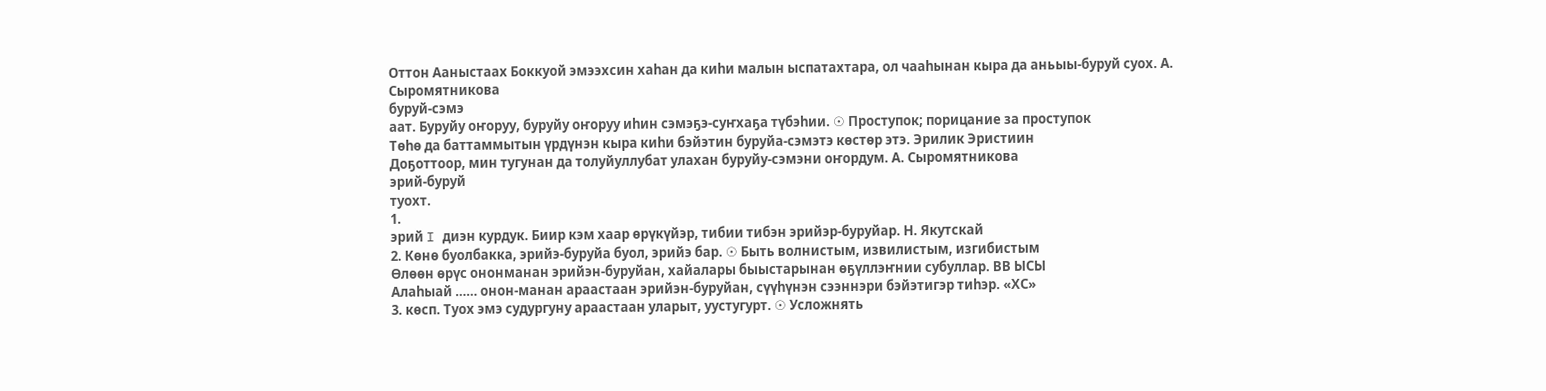Оттон Ааныстаах Боккуой эмээхсин хаһан да киһи малын ыспатахтара, ол чааһынан кыра да аньыы-буруй суох. А. Сыромятникова
буруй-сэмэ
аат. Буруйу оҥоруу, буруйу оҥоруу иһин сэмэҕэ-суҥхаҕа түбэһии. ☉ Проступок; порицание за проступок
Төһө да баттаммытын үрдүнэн кыра киһи бэйэтин буруйа-сэмэтэ көстөр этэ. Эрилик Эристиин
Доҕоттоор, мин тугунан да толуйуллубат улахан буруйу-сэмэни оҥордум. А. Сыромятникова
эрий-буруй
туохт.
1.
эрий I диэн курдук. Биир кэм хаар өрүкүйэр, тибии тибэн эрийэр-буруйар. Н. Якутскай
2. Көнө буолбакка, эрийэ-буруйа буол, эрийэ бар. ☉ Быть волнистым, извилистым, изгибистым
Өлөөн өрүс ононманан эрийэн-буруйан, хайалары быыстарынан өҕүллэҥнии субуллар. ВВ ЫСЫ
Алаһыай …… онон-манан араастаан эрийэн-буруйан, сүүһүнэн сээннэри бэйэтигэр тиһэр. «ХС»
3. көсп. Туох эмэ судургуну араастаан уларыт, уустугурт. ☉ Усложнять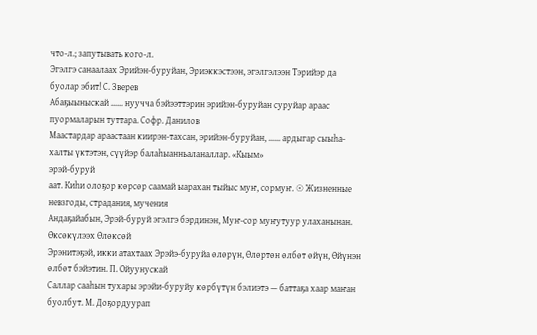что-л.; запутывать кого-л.
Эгэлгэ санаалаах Эрийэн-буруйан, Эриэккэстээн, эгэлгэлээн Тэрийэр да буолар эбит! С. Зверев
Абаҕыыныскай …… нуучча бэйээттэрин эрийэн-буруйан суруйар араас пуормаларын туттара. Софр. Данилов
Маастардар араастаан киирэн-тахсан, эрийэн-буруйан, …… ардыгар сыыһа-халты үктэтэн, сүүйэр балаһыанньаланаллар. «Кыым»
эрэй-буруй
аат. Киһи олоҕор көрсөр саамай ыарахан тыйыс муҥ, сормуҥ. ☉ Жизненные невзгоды, страдания, мучения
Андаҕайабын, Эрэй-буруй эгэлгэ бэрдинэн, Муҥ-сор муҥутуур улаханынан. Өксөкүлээх Өлөксөй
Эрэнитэҕэй, икки атахтаах Эрэйэ-буруйа өлөрүн, Өлөртөн өлбөт өйүн, Өйүнэн өлбөт бэйэтин. П. Ойуунускай
Саллар сааһын тухары эрэйи-буруйу көрбүтүн бэлиэтэ — баттаҕа хаар маҥан буолбут. М. Доҕордуурап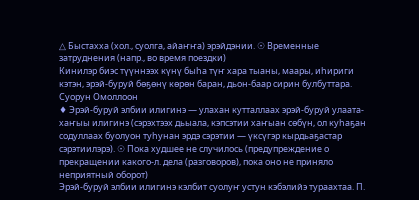△ Быстахха (хол., суолга, айаҥҥа) эрэйдэнии. ☉ Временные затруднения (напр., во время поездки)
Кинилэр биэс түүннээх күнү быһа түҥ хара тыаны, маары, иһириги кэтэн, эрэй-буруй бөҕөнү көрөн баран, дьон-баар сирин булбуттара. Суорун Омоллоон
♦ Эрэй-буруй элбии илигинэ — улахан кутталлаах эрэй-буруй улаата-хаҥыы илигинэ (сэрэхтээх дьыала, кэпсэтии хаҥыан сөбүн, ол куһаҕан содуллаах буолуон туһунан эрдэ сэрэтии — үксүгэр кырдьаҕастар сэрэтиилэрэ). ☉ Пока худшее не случилось (предупреждение о прекращении какого-л. дела (разговоров), пока оно не приняло неприятный оборот)
Эрэй-буруй элбии илигинэ кэлбит суолуҥ устун кэбэлийэ тураахтаа. П.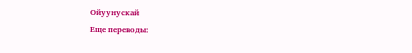Ойуунускай
Еще переводы: